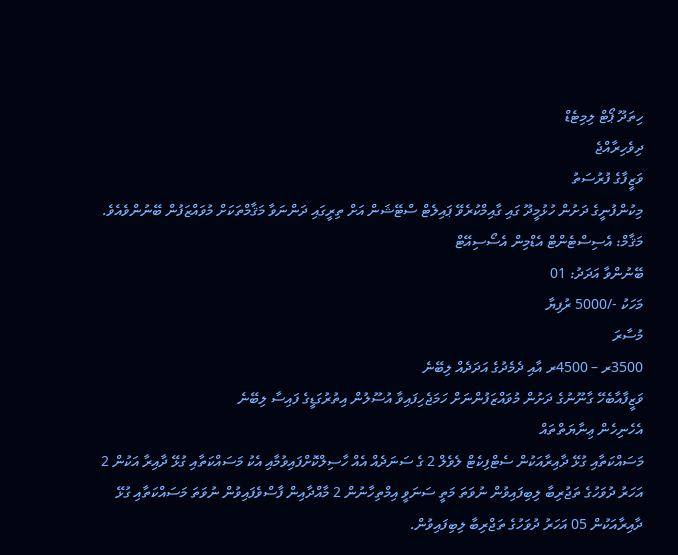ހިތަދޫ ޕޯޓް ލިމިޓެޑް
ދިވެހިރާއްޖެ
ވަޒީފާގެ ފުރުސަތު
މިކުންފުނީގެ ދަށުން ހުޅުމީދޫ ގައި ގާއިމްކުރެވޭ ޕައިލެޓް ސްޓޭޝަން އަށް ތިރީގައި ދަންނަވާ މަޤާމްތަކަށް މުވައްޒަފުން ބޭނުންވެއެވެ.
މަޤާމް: އެސިސްޓެންޓް އެޑްމިން އެސޯސިއޭޓް
ބޭނުންވާ އަދަދު: 01
މަހަކު -/5000 ރުފިޔާ
މުސާރަ
3500ރ – 4500ރ އާއި ދެމެދުގެ އަދަދެއް ލިބޭނެ
ވަޒީފާއާބެހޭ ގާނޫނުގެ ދަށުން މުވައްޒަފުންނަށް ހަމަޖެހިފައިވާ އުސޫލުން އިތުރުގަޑީގެ ފައިސާ ލިބޭނެ
އެހެނިހެން ޢިނާޔަތްތައް
މަސައްކަތާއި ގުޅޭ ދާއިރާއަކުން ސެޓްފިކެޓް ލެވެލް 2 ގެ ސަނަދެއް އެއް ހާސިލްކޮށްފައިވުމާއި އެކު މަސައްކަތާއި ގުޅޭ ދާއިރާ އަކުން 2 އަހަރު ދުވަހުގެ ތަޖުރިބާ ލިބިފައިވުން ނުވަތަ މަތީ ސަނަވީ އިމްތިހާނުން 2 މާއްދާއިން ފާސްވެފައިވުން ނުވަތަ މަސައްކަތާއި ގުޅޭ ދާއިރާއަކުން 05 އަހަރު ދުވަހުގެ ތަޖްރިބާ ލިބިފައިވުން.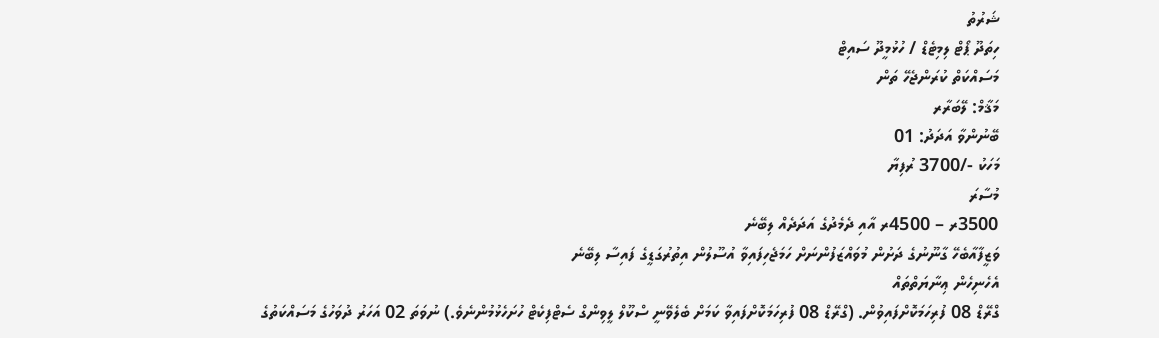ޝަރުތު
ހިތަދޫ ޕޯޓް ލިމިޓެޑް / ހުޅުމީދޫ ސައިޓް
މަސައްކަތް ކުރަންޖެހޭ ތަން
މަޤާމް: ލޭބަރާރ
ބޭނުންވާ އަދަދު: 01
މަހަކު -/3700 ރުފިޔާ
މުސާރަ
3500ރ – 4500ރ އާއި ދެމެދުގެ އަދަދެއް ލިބޭނެ
ވަޒީފާއާބެހޭ ގާނޫނުގެ ދަށުން މުވައްޒަފުންނަށް ހަމަޖެހިފައިވާ އުސޫލުން އިތުރުގަޑީގެ ފައިސާ ލިބޭނެ
އެހެނިހެން ޢިނާޔަތްތައް
ގްރޭޑް 08 ފުރިހަމަކޮށްފައިވުން. (ގްރޭޑް 08 ފުރިހަމަކޮށްފައިވާ ކަމަށް ބެލެވޭނީ ސްކޫލް ލީވިންގް ސެޓްފިކެޓް ހުށަހެޅުމުންނެވެ.) ނުވަތަ 02 އަހަރު ދުވަހުގެ މަސައްކަތުގެ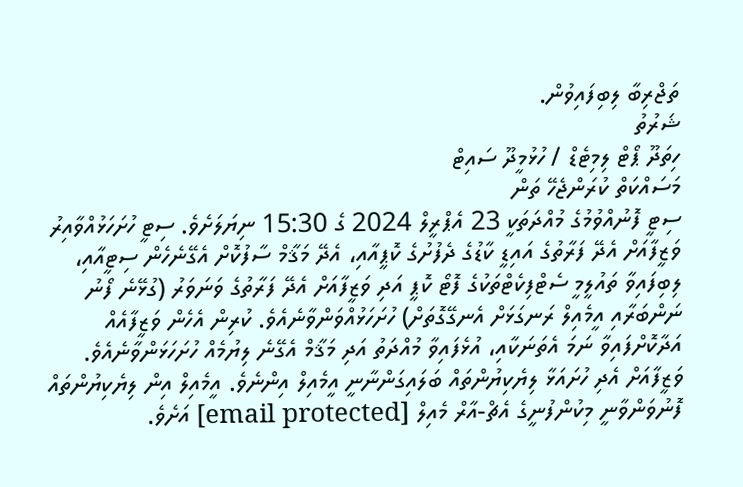ތަޖްރިބާ ލިބިފައިވުން.
ޝަރުތު
ހިތަދޫ ޕޯޓް ލިމިޓެޑް / ހުޅުމީދޫ ސައިޓް
މަސައްކަތް ކުރަންޖެހޭ ތަން
ސިޓީ ފޮނުއްވުމުގެ މުއްދަތަކީ 23 އެޕްރީލް 2024 ގެ 15:30 ނިޔަލަށެވެ. ސިޓީ ހުށަހަޅުއްވާއިރު ވަޒީފާއަށް އެދޭ ފަރާތުގެ އައިޑީ ކާޑުގެ ދެފުށުގެ ކޮޕީއާއި، އެދޭ މަޤާމް ސާފުކޮށް އެގޭނެހެން ސިޓީއާއި، ލިބިފައިވާ ތައުލީމީ ސެޓްފިކެޓްތަކުގެ ފޮޓޯ ކޮޕީ އަދި ވަޒީފާއަށް އެދޭ ފަރާތުގެ ވަނަވަރު (ގުޅޭނެ ފޯނު ނަންބަރާއި އީމެއިލް ރަނގަޅަށް އެނގޭގޮތަށް) ހުށަހަޅުއްވަންވާނެއެވެ. ކުރިން އެހެން ވަޒީފާއެއް އަދާކޮށްފައިވާ ނަމަ އެތަނަކާއި، އުޅެފައިވާ މުއްދަތު އަދި މަޤާމް އެގޭނެ ލިޔުމެއް ހުށަހަޅަންވާނެއެވެ. ވަޒީފާއަށް އެދި ހުށައަޅާ ލިޔެކިޔުންތައް ބަލައިގަންނާނީ އީމެއިލް އިންނެވެ. އީމެއިލް އިން ލިޔެކިޔުންތައް ފޮނުވަންވާނީ މިކުންފުނީގެ އެޗް-އާރް މެއިލް [email protected] އަށެވެ.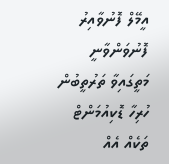އީމޭލް ފޮނުވާއިރު ފޮނުވަންވާނީ މަތީގައިވާ ތަރުތީބުން ހުރިހާ ޑޮކިއުމަންޓް ތަކެއް އެއް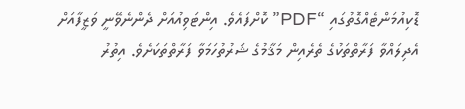ޑޮކިއުމަންޓެއްގޮތުގައި “PDF” ކޮށްފައެވެ. އިންޓަވިއުއަށް ދެންނެވޭނީ ވަޒީފާއަށް އެދިލައްވާ ފަރާތްތަކުގެ ތެރެއިން މަޤާމުގެ ޝަރުތުހަމަވާ ފަރާތްތަކަށެވެ. އިތުރު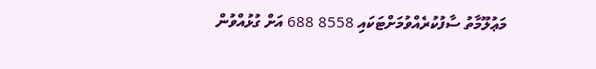މަޢުލޫމާތު ސާފުކުރެއްވުމަށްޓަކައި 8558 688 އަށް ގުޅުއްވުން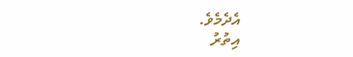އެދެމެވެ.
އިތުރު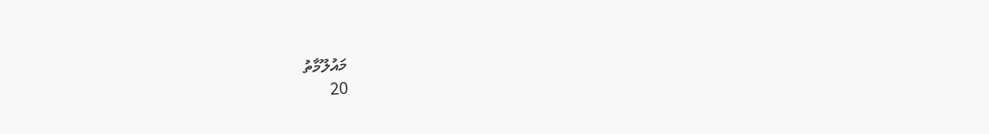މައުލޫމާތު
20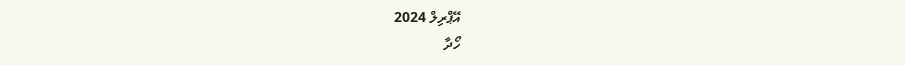އޭޕްރިލް 2024
ހޯދާ